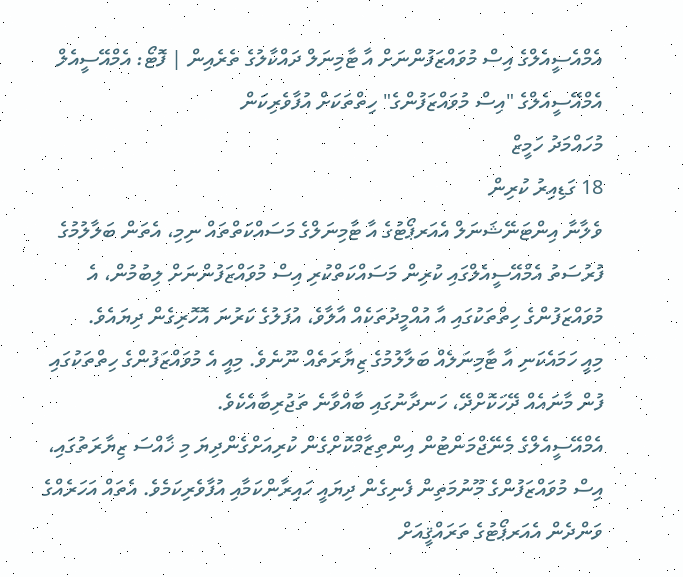އެމްއެސީއެލްގެ އިސް މުވައްޒަފުންނަށް އާ ޓާމިނަލް ދައްކާލުގެ ތެރެއިން | ފޮޓޯ: އެމްއޭސީއެލް
އެމްއޭސީއެލްގެ "އިސް މުވައްޒަފުންގެ" ހިތްތަކަށް އުފާވެރިކަން
މުހައްމަދު ހަމީޒް
18 ގަޑިއިރު ކުރިން
ވެލާނާ އިންޓަނޭޝަނަލް އެއަރޕޯޓުގެ އާ ޓާމިނަލްގެ މަސައްކަތްތައް ނިމި، އެތަން ބަލާލުމުގެ ފުރުސަތު އެމްއޭސީއެލްގައި ކުރިން މަސައްކަތްކުރި އިސް މުވައްޒަފުންނަށް ލިބުމުން، އެ މުވައްޒަފުންގެ ހިތްތަކުގައި އާ އުއްމީދުތަކެއް އާލާވެ، އުފަލުގެ ކަރުނަ އޮހޮރިގެން ދިޔައެވެ.
މިއީ ހަމައެކަނި އާ ޓާމިނަލެއް ބަލާލުމުގެ ޒިޔާރަތެއް ނޫނެވެ. މިއީ އެ މުވައްޒަފުންގެ ހިތްތަކުގައި ފުން މާނައެއް ދޭހަކޮށްދޭ، ހަނދާނުގައި ބާއްވާނެ ތަޖުރިބާއެކެވެ.
އެމްއޭސީއެލްގެ މެނޭޖްމަންޓުން އިންތިޒާމްކޮށްގެން ކުރިއަށްގެންދިޔަ މި ޚާއްސަ ޒިޔާރަތުގައި، އިސް މުވައްޒަފުންގެ މޫނުމަތިން ފެނިގެން ދިޔައީ ހައިރާންކަމާއި އުފާވެރިކަމެވެ. އެތައް އަހަރެއްގެ ވަންދެން އެއަރޕޯޓުގެ ތަރައްޤީއަށް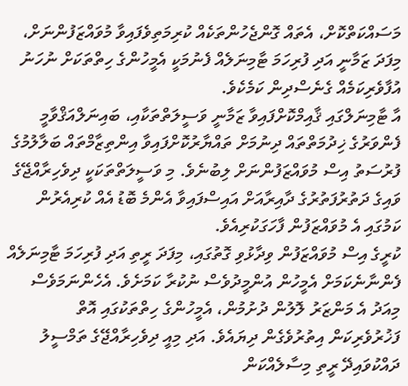މަސައްކަތްކޮށް، އެތައް ގޮންޖެހުންތަކެއް ކުރިމަތިވެފައިވާ މުވައްޒަފުންނަށް، މިފަދަ ޒަމާނީ އަދި ފުރިހަމަ ޓާމިނަލެއް ފެނުމަކީ އެމީހުންގެ ހިތްތަކަށް ނުހަނު އުފާވެރިކަމެއް ގެނެސްދިން ކަމެކެވެ.
އާ ޓާމިނަލްގައި ޤާއިމްކޮށްފައިވާ ޒަމާނީ ވަސީލަތްތަކާއި، ބައިނަލްއަޤްވާމީ ފެންވަރުގެ ޚިދުމަތްތައް ދިނުމަށް ތައްޔާރުކޮށްފައިވާ އިންތިޒާމްތައް ބަލާލުމުގެ ފުރުސަތު އިސް މުވައްޒަފުންނަށް ލިބުނެވެ. މި ވަސީލަތްތަކަކީ ދިވެހިރާއްޖޭގެ ވައިގެ ދަތުރުފަތުރުގެ ދާއިރާއަށް އައިސްފައިވާ އެންމެ ބޮޑު އެއް ކުރިއެރުން ކަމުގައި އެ މުވައްޒަފުން ފާހަގަކުރިއެވެ.
ކުރީގެ އިސް މުވައްޒަފުން ވިދާޅުވި ގޮތުގައި، މިފަދަ ރީތި އަދި ފުރިހަމަ ޓާމިނަލެއް ފެންނާނެކަމަށް އެމީހުން އުންމީދުވެސް ނުކުރާ ކަމަށެވެ. އެހެންނަމަވެސް މިއަދު އެ މަންޒަރު ލޮލުން ދުށުމުން، އެމީހުންގެ ހިތްތަކުގައި އޮތް ފަޚުރުވެރިކަން އިތުރުވެގެން ދިޔައެވެ. އަދި މިއީ ދިވެހިރާއްޖޭގެ ތަމްސީލު ދައްކުވައިދޭ ރީތި މިސާލެއްކަން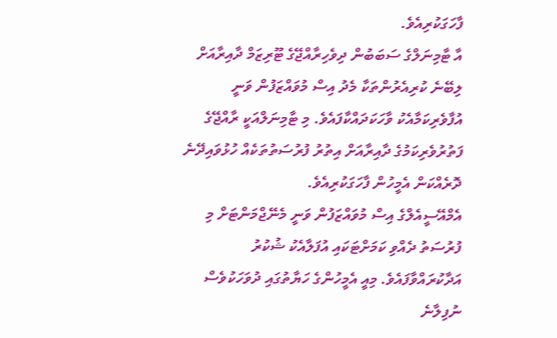ފާހަގަކުރިއެވެ.
އާ ޓާމިނަލްގެ ސަބަބުން ދިވެހިރާއްޖޭގެ ޓޫރިޒަމް ދާއިރާއަށް ލިބޭނެ ކުރިއެރުންތަކާ މެދު އިސް މުވައްޒަފުން ވަނީ އުފާވެރިކަމާއެކު ވާހަކަދައްކާފައެވެ. މި ޓާމިނަލްއަކީ ރާއްޖޭގެ ފަތުރުވެރިކަމުގެ ދާއިރާއަށް އިތުރު ފުރުސަތުތަކެއް ހުޅުވައިދޭނެ ދޮރެއްކަން އެމީހުން ފާހަގަކުރިއެވެ.
އެމްއޭސީއެލްގެ އިސް މުވައްޒަފުން ވަނީ މެނޭޖްމަންޓަށް މި ފުރުސަތު ދެއްވި ކަމަށްޓަކައި އުފަލާއެކު ޝުކުރު އަދާކުރައްވާފައެވެ. މިއީ އެމީހުންގެ ހަޔާތުގައި ދުވަހަކުވެސް ނުފިލާނެ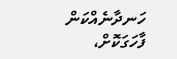ހަނދާނެއްކަން ފާހަގަކޮށް،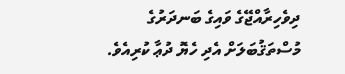ދިވެހިރާއްޖޭގެ ވައިގެ ބަނދަރުގެ މުސްތަޤުބަލަށް އެދި ހެޔޮ ދުޢާ ކުރިއެވެ.